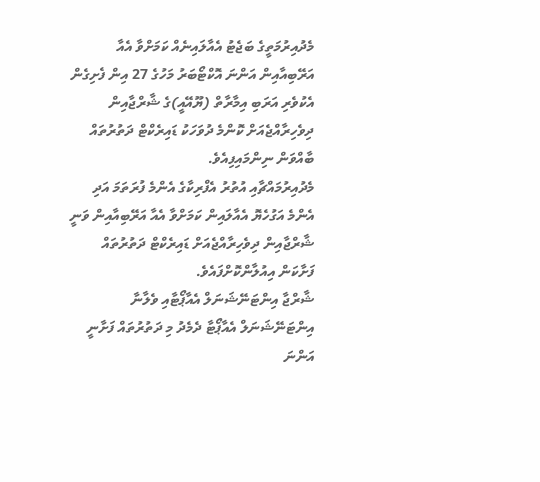މެދުއިރުމަތީގެ ބަޖެޓު އެއާލައިނެއް ކަމަށްވާ އެއާ އަރޭބިއާއިން އަންނަ އޮކްޓޯބަރު މަހުގެ 27 އިން ފެށިގެން އެކުވެރި އަރަބި އިމާރާތް (ޔޫއޭއީ)ގެ ޝާރްޖާއިން ދިވެހިރާއްޖެއަށް ކޮންމެ ދުވަހަކު ޑައިރެކްޓް ދަތުރުތައް ބާއްވަން ނިންމައިފިއެވެ.
މެދުއިރުމައްޗާއި އުތުރު އެފްރިކާގެ އެންމެ ފުރަތަމަ އަދި އެންމެ އަގުހެޔޮ އެއާލައިން ކަމަށްވާ އެއާ އަރޭބިއާއިން ވަނީ ޝާރްޖާއިން ދިވެހިރާއްޖެއަށް ޑައިރެކްޓް ދަތުރުތައް ފަށާކަން އިއުލާންކޮށްފައެވެ.
ޝާރްޖާ އިންޓަނޭޝަނަލް އެއާޕޯޓާއި ވެލާނާ އިންޓަނޭޝަނަލް އެއާޕޯޓާ ދެމެދު މި ދަތުރުތައް ފަށާނީ އަންނަ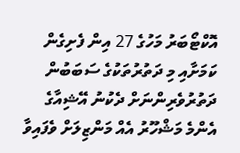އޮކްޓޯބަރު މަހުގެ 27 އިން ފެށިގެން ކަމަށާއި މި ދަތުރުތަކުގެ ސަބަބުން ދަތުރުވެރިންނަށް ދެކުނު އޭޝިއާގެ އެންމެ މަޝްހޫރު އެއް މަންޒިލަށް ވެފައިވާ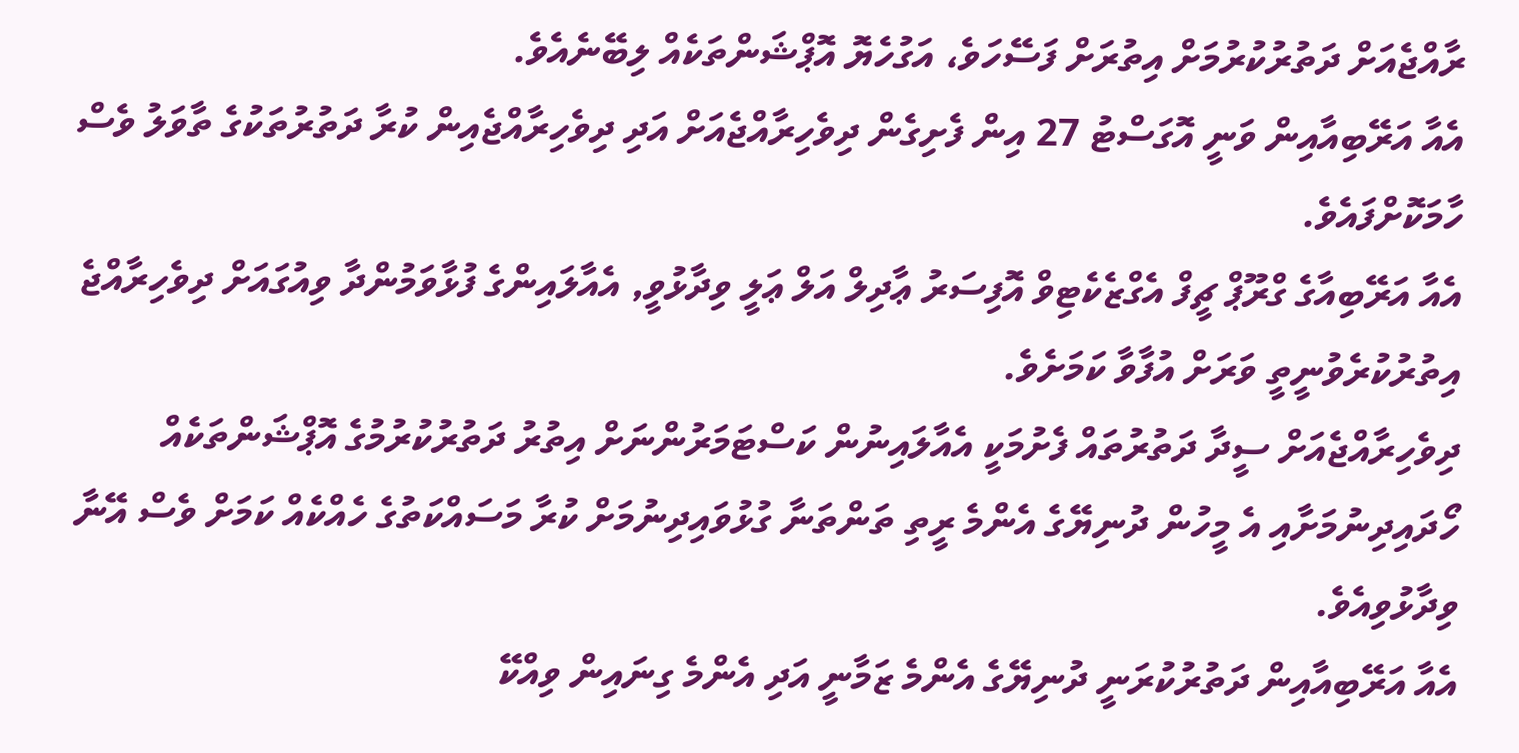ރާއްޖެއަށް ދަތުރުކުރުމަށް އިތުރަށް ފަސޭހަވެ، އަގުހެޔޮ އޮޕްޝަންތަކެއް ލިބޭނެއެވެ.
އެއާ އަރޭބިއާއިން ވަނީ އޮގަސްޓު 27 އިން ފެށިގެން ދިވެހިރާއްޖެއަށް އަދި ދިވެހިރާއްޖެއިން ކުރާ ދަތުރުތަކުގެ ތާވަލު ވެސް ހާމަކޮށްފައެވެ.
އެއާ އަރޭބިއާގެ ގްރޫޕް ޗީފް އެގްޒެކެޓިވް އޮފިސަރު ޢާދިލް އަލް ޢަލީ ވިދާޅުވީ, އެއާލައިންގެ ފުޅާވަމުންދާ ވިއުގައަށް ދިވެހިރާއްޖެ އިތުރުކުރެވުނީތީ ވަރަށް އުފާވާ ކަމަށެވެ.
ދިވެހިރާއްޖެއަށް ސީދާ ދަތުރުތައް ފެށުމަކީ އެއާލައިނުން ކަސްޓަމަރުންނަށް އިތުރު ދަތުރުކުރުމުގެ އޮޕްޝަންތަކެއް ހޯދައިދިނުމަށާއި އެ މީހުން ދުނިޔޭގެ އެންމެ ރީތި ތަންތަނާ ގުޅުވައިދިނުމަށް ކުރާ މަސައްކަތުގެ ހެއްކެއް ކަމަށް ވެސް އޭނާ ވިދާޅުވިއެވެ.
އެއާ އަރޭބިއާއިން ދަތުރުކުރަނީ ދުނިޔޭގެ އެންމެ ޒަމާނީ އަދި އެންމެ ގިނައިން ވިއްކޭ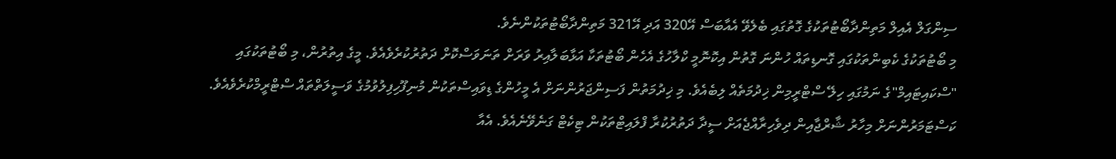ސިންގަލް އެއިލް މަތިންދާބޯޓުތަކުގެ ގޮތުގައި ބެލެވޭ އެއާބަސް އޭ320 އަދި އޭ321 މަތިންދާބޯޓުތަކުންނެވެ.
މި ބޯޓުތަކުގެ ކެބިންތަކުގައި ގޮނޑިތައް ހުންނަ ގޮތުން އިކޮނޮމީ ކްލާހުގެ އެހެން ބޯޓުތަކާ އަޅާބަލާއިރު ވަރަށް ތަނަވަސްކޮށް ދަތުރުކުރެވެއެވެ. މީގެ އިތުރުން، މި ބޯޓުތަކުގައި "ސްކައިޓައިމް"ގެ ނަމުގައި ހިލޭ ސްޓްރީމިން ޚިދުމަތެއް ލިބެއެވެ. މި ޚިދުމަތުން ފަސިންޖަރުންނަށް އެ މީހުންގެ ޑިވައިސްތަކުން މުނިފޫހިފިލުވުމުގެ ވަސީލަތްތައް ސްޓްރީމްކުރެވެއެވެ.
ކަސްޓަމަރުންނަށް މިހާރު ޝާރްޖާއިން ދިވެހިރާއްޖެއަށް ސީދާ ދަތުރުކުރާ ފްލައިޓްތަކުން ޓިކެޓް ގަނެވޭނެއެވެ. އެއާ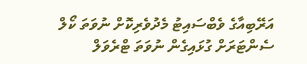އަރޭބިއާގެ ވެބްސައިޓު މެދުވެރިކޮށް ނުވަތަ ކޯލް ސެންޓަރަށް ގުޅައިގެން ނުވަތަ ޓްރެވަލް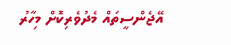އޭޖެންސީތައް މެދުވެރިކޮށް މިހާރު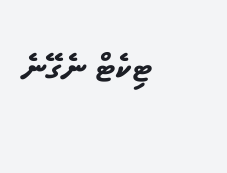ޓިކެޓް ނެގޭނެ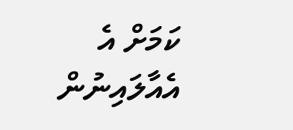ކަމަށް އެ އެއާލައިނުން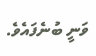ވަނީ ބުނެފައެވެ.